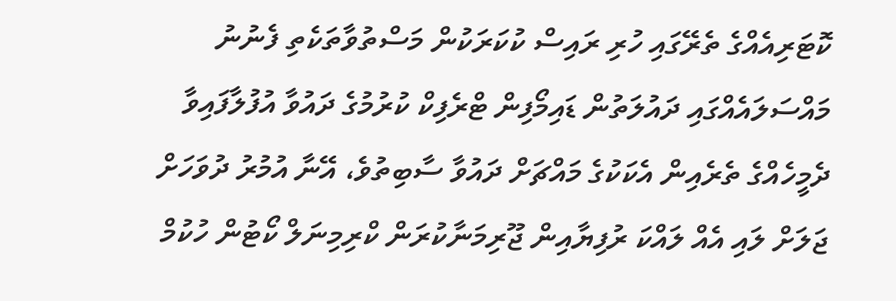ކޮޓަރިއެއްގެ ތެރޭގައި ހުރި ރައިސް ކުކަރަކުން މަސްތުވާތަކެތި ފެނުނު މައްސަލައެއްގައި ދައުލަތުން ޑައިމޯފިން ޓްރެފިކް ކުރުމުގެ ދައުވާ އުފުލާފައިވާ ދެމީހެއްގެ ތެރެއިން އެކަކުގެ މައްޗަށް ދައުވާ ސާބިތުވެ، އޭނާ އުމުރު ދުވަހަށް ޖަލަށް ލައި އެއް ލައްކަ ރުފިޔާއިން ޖޫރިމަނާކުރަން ކްރިމިނަލް ކޯޓުން ހުކުމް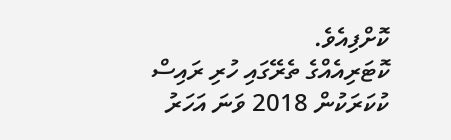ކޮށްފިއެވެ.
ކޮޓަރިއެއްގެ ތެރޭގައި ހުރި ރައިސް ކުކަރަކުން 2018 ވަނަ އަހަރު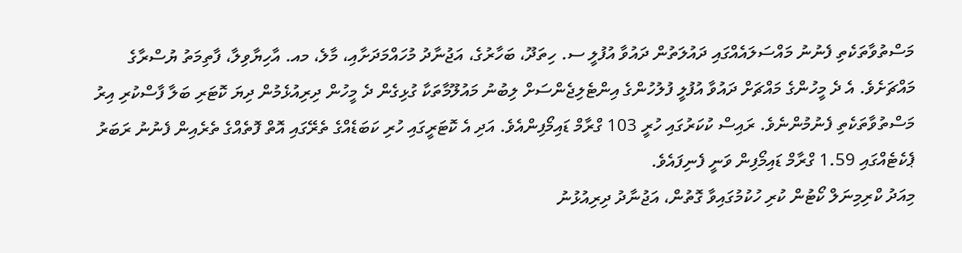މަސްތުވާތަކެތި ފެނުނު މައްސަލައެއްގައި ދައުލަތުން ދައުވާ އުފުލީ ސ. ހިތަދޫ، ބަހާރުގެ، އަޖުނާދު މުހައްމަދަށާއި، މާލެ، މއ. އާހިޔާވިލާ، ފާތިމަތު ޔުސްރާގެ މައްޗަށެވެ. އެ ދެ މީހުންގެ މައްޗަށް ދައުވާ އުފުލީ ފުލުހުންގެ އިންޓެލިޖެންސަށް ލިބުނު މައުލޫމާތަކާ ގުޅިގެން ދެ މީހުން ދިރިއުޅެމުން ދިޔަ ކޮޓަރި ބަލާ ފާސްކުރި އިރު މަސްތުވާތަކެތި ފެނުމުންނެވެ. ރައިސް ކުކަރުގައި ހުރީ 103 ގްރާމް ޑައިމޯފިންއެވެ. އަދި އެ ކޮޓަރީގައި ހުރި ކަބަޑެއްގެ ތެރޭގައި އޮތް ފޮތެއްގެ ތެރެއިން ފެނުނު ރަބަރު ޕެކެޓެއްގައި 1.59 ގްރާމް ޑައިމޯފިން ވަނީ ފެނިފައެވެ.
މިއަދު ކްރިމިނަލް ކޯޓުން ކުރި ހުކުމުގައިވާ ގޮތުން، އަޖުނާދު ދިރިއުޅުނު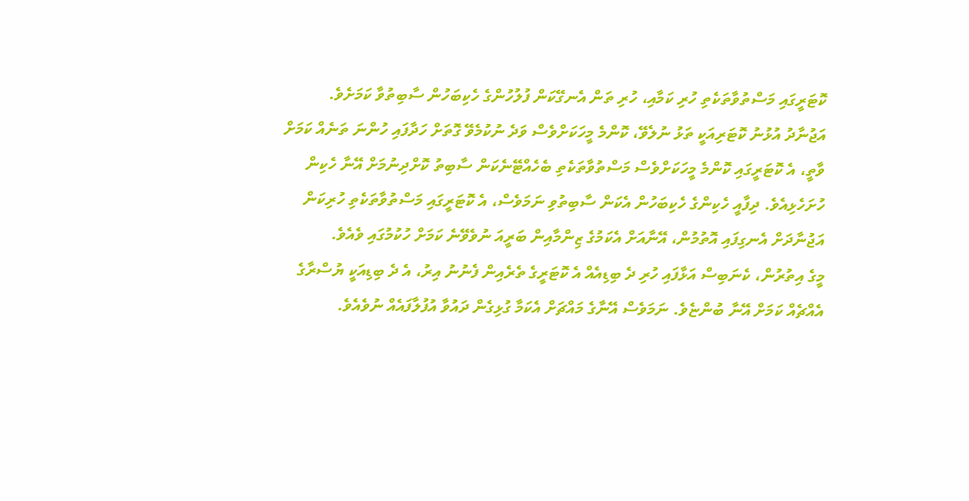ކޮޓަރީގައި މަސްތުވާތަކެތި ހުރި ކަމާއި، ހުރި ތަން އެނގޭކަން ފުލުހުންގެ ހެކިބަހުން ސާބިތުވާ ކަމަށެވެ.
އަޖުނާދު އުޅުނު ކޮޓަރިއަކީ ތަޅު ނުލެވޭ، ކޮންމެ މީހަކަށްވެސް ވަދެ ނުކުމެވޭ ގޮތަށް ހަދާފައި ހުންނަ ތަނެއް ކަމަށް ވާތީ، އެ ކޮޓަރީގައި ކޮންމެ މީހަކަށްވެސް މަސްތުވާތަކެތި ބެހެއްޓޭނެކަން ސާބިތު ކޮށްދިނުމަށް އޭނާ ހެކިން ހުށަހެޅިއެވެ. ދިފާއީ ހެކިންގެ ހެކިބަހުން އެކަން ސާބިތުވި ނަމަވެސް، އެ ކޮޓަރީގައި މަސްތުވާތަކެތި ހުރިކަން އަޖުނާދަށް އެނގިފައި އޮތުމުން، އޭނާއަށް އެކަމުގެ ޒިންމާއިން ބަރީއަ ނުވެވޭނެ ކަމަށް ހުކުމުގައި ވެއެވެ.
މީގެ އިތުރުން، ކެނަބިސް އަޅާފައި ހުރި ދެ ބިޑިއެއް އެ ކޮޓަރީގެ ތެރެއިން ފެނުނު އިރު، އެ ދެ ބިޑިއަކީ ޔުސްރާގެ އެއްޗެއް ކަމަށް އޭނާ ބުންޏެވެ. ނަމަވެސް އޭނާގެ މައްޗަށް އެކަމާ ގުޅިގެން ދައުވާ އުފުލާފައެއް ނުވެއެވެ.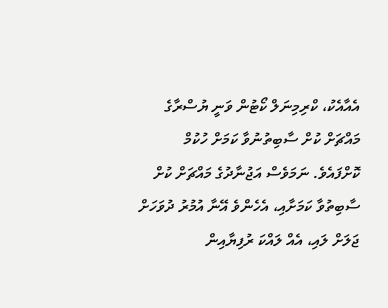އެއާއެކު، ކްރިމިނަލް ކޯޓުން ވަނީ ޔުސްރާގެ މައްޗަށް ކުށް ސާބިތުނުވާ ކަމަށް ހުކުމް ކޮށްފައެވެ. ނަމަވެސް އަޖުނާދުގެ މައްޗަށް ކުށް ސާބިތުވާ ކަމަށާއި، އެހެންވެ އޭނާ އުމުރު ދުވަހަށް ޖަލަށް ލައި، އެއް ލައްކަ ރުފިޔާއިން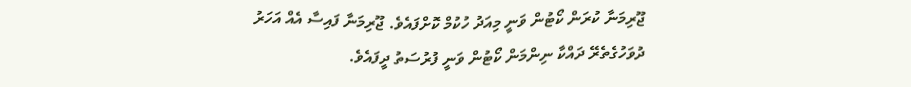ޖޫރިމަނާ ކުރަން ކޯޓުން ވަނީ މިއަދު ހުކުމް ކޮށްފައެވެ. ޖޫރިމަނާ ފައިސާ އެއް އަހަރު ދުވަހުގެތެރޭ ދައްކާ ނިންމަން ކޯޓުން ވަނީ ފުރުސަތު ދީފައެވެ.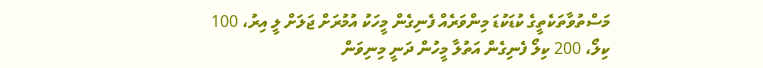މަސްތުވާތަކެތީގެ ކުޑަކުޑަ މިންވަރެއް ފެނިގެން މީހަކު އުމުރަށް ޖަލަށް ލީ އިރު، 100 ކިލޯ، 200 ކިލޯ ފެނިގެން އަތުލާ މީހުން ދަނީ މިނިވަން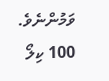ވަމުންނެވެ.
100 ކިލޯ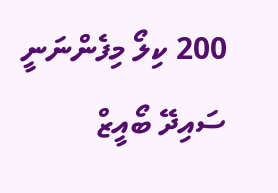200 ކިލޯ މިފެންނަނީ ސައިދޭ ބޯއީޒް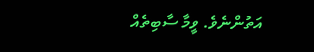އަތުންނެވެ. ވީމާ ސާބިތެއް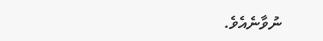ނުވާނެއެވެ.